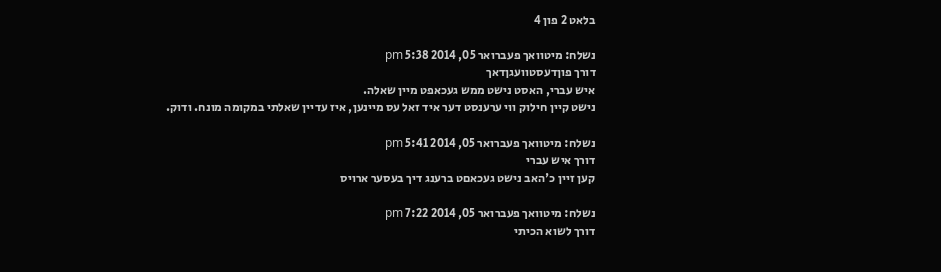בלאט 2 פון 4

נשלח: מיטוואך פעברואר 05, 2014 5:38 pm
דורך פוןדעסטוועגןדאך
איש עברי, האסט נישט ממש געכאפט מיין שאלה.
נישט קיין חילוק ווי ערענסט דער איד זאל עס מיינען, איז עדיין שאלתי במקומה מונח. ודוק.

נשלח: מיטוואך פעברואר 05, 2014 5:41 pm
דורך איש עברי
קען זיין כ'האב נישט געכאםט ברענג דיך בעסער ארויס

נשלח: מיטוואך פעברואר 05, 2014 7:22 pm
דורך לשוא הכיתי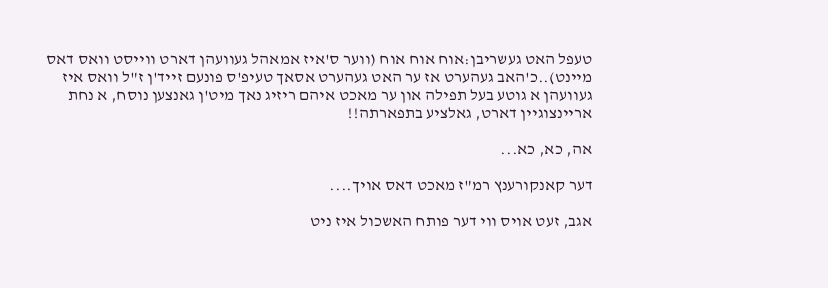טעפל האט געשריבן:אוח אוח אוח (ווער ס'איז אמאהל געוועהן דארט ווייסט וואס דאס מיינט)..כ'האב געהערט אז ער האט געהערט אסאך טעיפ'ס פונעם זייד'ן ז"ל וואס איז געוועהן א גוטע בעל תפילה און ער מאכט איהם ריזיג נאך מיט'ן גאנצען נוסח, א נחת אריינצוגיין דארט, גאלציע בתפארתה!!

אה, כא, כא...

דער קאנקורענץ רמ"ז מאכט דאס אויך....

אגב, זעט אויס ווי דער פותח האשכול איז ניט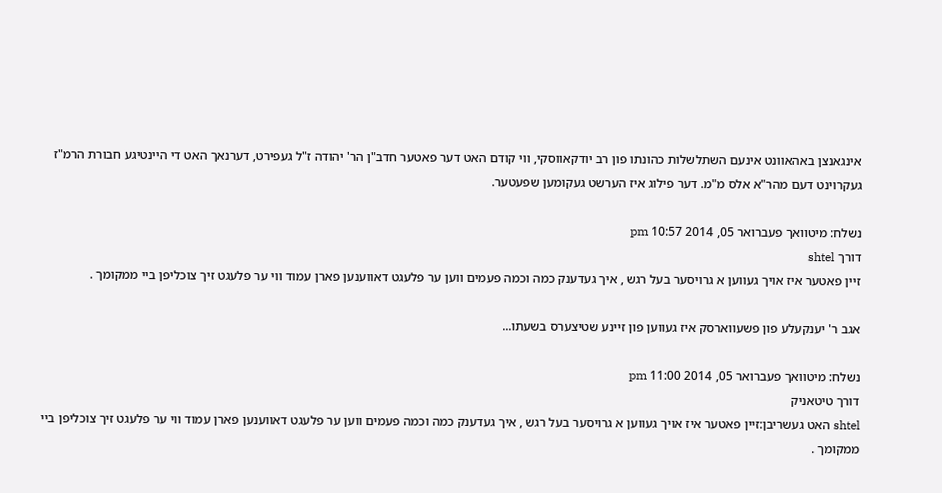אינגאנצן באהאוונט אינעם השתלשלות כהונתו פון רב יודקאווסקי, ווי קודם האט דער פאטער חדב"ן הר' יהודה ז"ל געפירט, דערנאך האט די היינטיגע חבורת הרמ"ז געקרוינט דעם מהר"א אלס מ"מ. דער פילוג איז הערשט געקומען שפעטער.

נשלח: מיטוואך פעברואר 05, 2014 10:57 pm
דורך shtel
זיין פאטער איז אויך געווען א גרויסער בעל רגש , איך געדענק כמה וכמה פעמים ווען ער פלעגט דאווענען פארן עמוד ווי ער פלעגט זיך צוכליפן ביי ממקומך .

אגב ר' יענקעלע פון פשעווארסק איז געווען פון זיינע שטיצערס בשעתו...

נשלח: מיטוואך פעברואר 05, 2014 11:00 pm
דורך טיטאניק
shtel האט געשריבן:זיין פאטער איז אויך געווען א גרויסער בעל רגש , איך געדענק כמה וכמה פעמים ווען ער פלעגט דאווענען פארן עמוד ווי ער פלעגט זיך צוכליפן ביי ממקומך .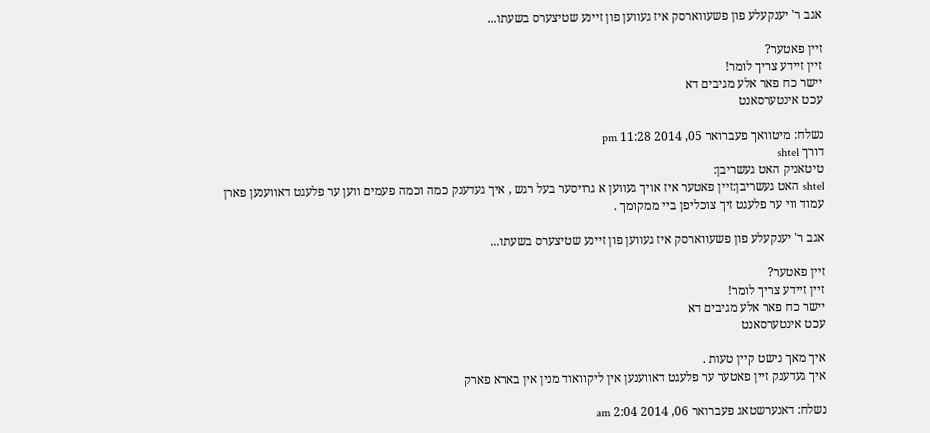אגב ר' יענקעלע פון פשעווארסק איז געווען פון זיינע שטיצערס בשעתו...

זיין פאטער?
זיין זיידע צריך לומר!
יישר כח פאר אלע מגיבים דא
עכט אינטערסאנט

נשלח: מיטוואך פעברואר 05, 2014 11:28 pm
דורך shtel
טיטאניק האט געשריבן:
shtel האט געשריבן:זיין פאטער איז אויך געווען א גרויסער בעל רגש , איך געדענק כמה וכמה פעמים ווען ער פלעגט דאווענען פארן עמוד ווי ער פלעגט זיך צוכליפן ביי ממקומך .

אגב ר' יענקעלע פון פשעווארסק איז געווען פון זיינע שטיצערס בשעתו...

זיין פאטער?
זיין זיידע צריך לומר!
יישר כח פאר אלע מגיבים דא
עכט אינטערסאנט

איך מאך נישט קיין טעות .
איך געדענק זיין פאטער ער פלעגט דאווענען אין ליקוואוד מנין אין בארא פארק

נשלח: דאנערשטאג פעברואר 06, 2014 2:04 am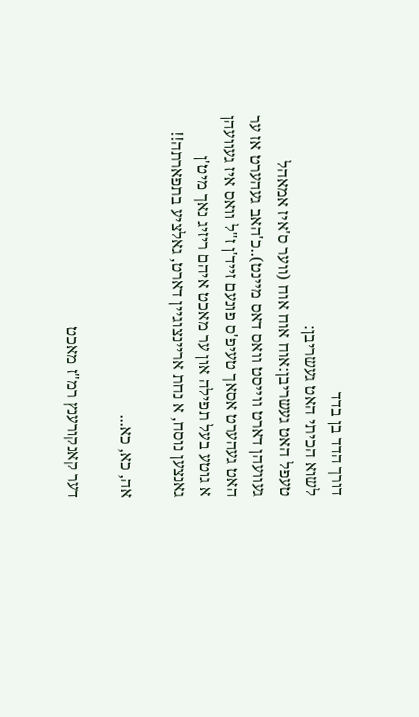דורך הדד בן בדד
לשוא הכיתי האט געשריבן:
טעפל האט געשריבן:אוח אוח אוח (ווער ס'איז אמאהל געוועהן דארט ווייסט וואס דאס מיינט)..כ'האב געהערט אז ער האט געהערט אסאך טעיפ'ס פונעם זייד'ן ז"ל וואס איז געוועהן א גוטע בעל תפילה און ער מאכט איהם ריזיג נאך מיט'ן גאנצען נוסח, א נחת אריינצוגיין דארט, גאלציע בתפארתה!!

אה, כא, כא...

דער קאנקורענץ רמ"ז מאכט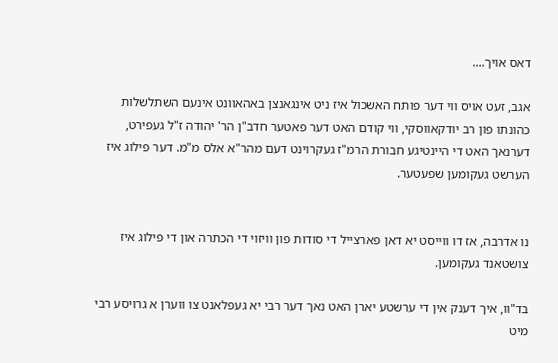דאס אויך....

אגב, זעט אויס ווי דער פותח האשכול איז ניט אינגאנצן באהאוונט אינעם השתלשלות כהונתו פון רב יודקאווסקי, ווי קודם האט דער פאטער חדב"ן הר' יהודה ז"ל געפירט, דערנאך האט די היינטיגע חבורת הרמ"ז געקרוינט דעם מהר"א אלס מ"מ. דער פילוג איז הערשט געקומען שפעטער.


נו אדרבה, אז דו ווייסט יא דאן פארצייל די סודות פון וויזוי די הכתרה און די פילוג איז צושטאנד געקומען.

בד"וו, איך דענק אין די ערשטע יארן האט נאך דער רבי יא געפלאנט צו ווערן א גרויסע רבי מיט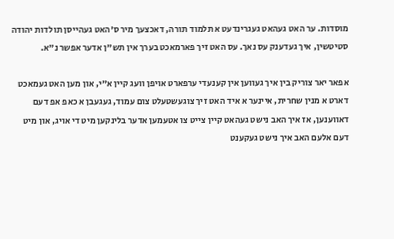מוסדות. ער האט געהאט געגרינדעט א תלמוד תורה, דאכצעך מיר ס'האט געהייסן תולדות יהודה סטיטשין, איך געדענק עס נאך. עס האט זיך פארמאכט בערך אין תש"ן אדער אפשר נ"א.

אפאר יאר צוריק בין איך געווען אין קענעדי ערפארט אויפן וועג קיין א"י, און מען האט געמאכט דארט א מנין שחרית, איינער א איד האט זיך צוגעשטעלט צום עמוד, געגעבן א כאפ אפ דעם דאווענען, אז איך האב נישט געהאט קיין צייט צו אטעמען אדער בלינקען מיט די אויג, און מיט דעם אלעם האב איך נישט געקענט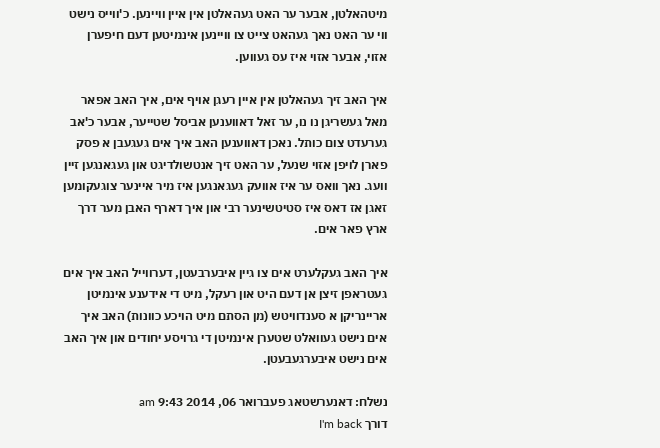מיטהאלטן, אבער ער האט געהאלטן אין איין וויינען. כ'ווייס נישט ווי ער האט נאך געהאט צייט צו וויינען אינמיטען דעם חיפערן אזוי, אבער אזוי איז עס געווען.

איך האב זיך געהאלטן אין איין רעגן אויף אים, איך האב אפאר מאל געשריגן נו נו, ער זאל דאווענען אביסל שטייער, אבער כ'אב גערעדט צום כותל. נאכן דאווענען האב איך אים געגעבן א פסק פארן לויפן אזוי שנעל, ער האט זיך אנטשולדיגט און געגאנגען זיין וועג. נאך וואס ער איז אוועק געגאנגען איז מיר איינער צוגעקומען זאגן אז דאס איז סטיטשינער רבי און איך דארף האבן מער דרך ארץ פאר אים.

איך האב געקלערט אים צו גיין איבערבעטן, דערווייל האב איך אים געטראפן זיצן אן דעם היט און רעקל, מיט די אידענע אינמיטן אריינריקן א סענדוויטש (מן הסתם מיט הויכע כוונות) האב איך אים נישט געוואלט שטערן אינמיטן די גרויסע יחודים און איך האב אים נישט איבערגעבעטן.

נשלח: דאנערשטאג פעברואר 06, 2014 9:43 am
דורך I'm back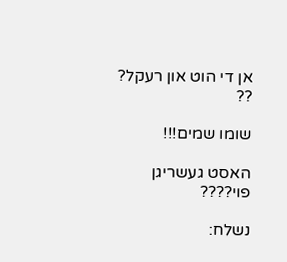אן די הוט און רעקל? ??

שומו שמים!!!

האסט געשריגן פוי????

נשלח: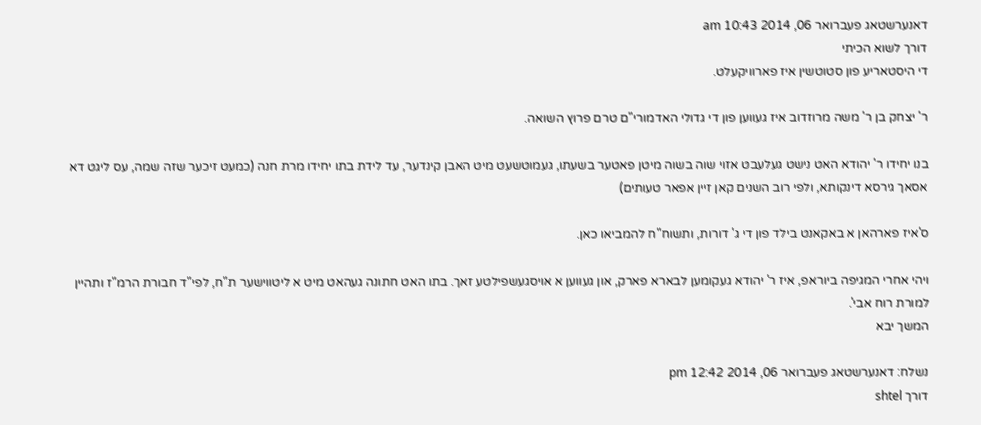דאנערשטאג פעברואר 06, 2014 10:43 am
דורך לשוא הכיתי
די היסטאריע פון סטוטשין איז פארוויקעלט.

ר' יצחק בן ר' משה מרוזדוב איז געווען פון די גדולי האדמורי"ם טרם פרוץ השואה.

בנו יחידו ר' יהודא האט נישט געלעבט אזוי שוה בשוה מיטן פאטער בשעתו, געמוטשעט מיט האבן קינדער, עד לידת בתו יחידו מרת חנה (כמעט זיכער שזה שמה, עס ליגט דא אסאך גירסא דינקותא, ולפי רוב השנים קאן זיין אפאר טעותים)

ס'איז פארהאן א באקאנט בילד פון די ג' דורות, ותשוח"ח להמביאו כאן.

ויהי אחרי המגיפה ביוראפ, איז ר' יהודא געקומען לבארא פארק, און געווען א אויסגעשפילטע זאך. בתו האט חתונה געהאט מיט א ליטווישער ת"ח, לפי"ד חבורת הרמ"ז ותהיין למורת רוח אבי'.
המשך יבא

נשלח: דאנערשטאג פעברואר 06, 2014 12:42 pm
דורך shtel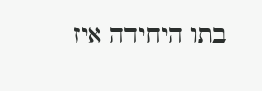בתו היחידה איז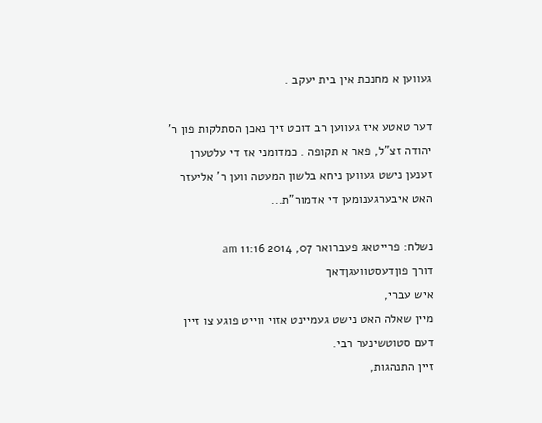געווען א מחנכת אין בית יעקב .

דער טאטע איז געווען רב דוכט זיך נאכן הסתלקות פון ר' יהודה זצ"ל, פאר א תקופה . כמדומני אז די עלטערן זענען נישט געווען ניחא בלשון המעטה ווען ר' אליעזר האט איבערגענומען די אדמור"ת...

נשלח: פרייטאג פעברואר 07, 2014 11:16 am
דורך פוןדעסטוועגןדאך
איש עברי,
מיין שאלה האט נישט געמיינט אזוי ווייט פוגע צו זיין דעם סטוטשינער רבי.
זיין התנהגות,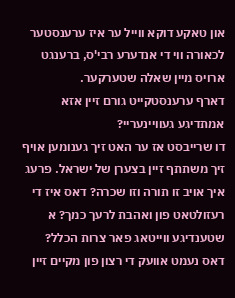און טאקע דוקא ווייל ער איז ערענסטער לכאורה ווי די אנדערע רבי'ס, ברענגט ארויס מיין שאלה שטערקער.
דארף ערענסטקייט גורם זיין אזא אמתדיגע געוויינעריי?
דו שרייבסט אז ער האט זיך גענומען אויף זיך משתתף זיין בצערן של ישראל. פרעג איך אויב זו תורה וזו שכרה? דאס איז די רעזולטאט פון ואהבת לרעך כמך? א שטענדיגע ווייטאג פאר צרות הכלל?
דאס נעמט אוועק די רצון פון מקיים זיין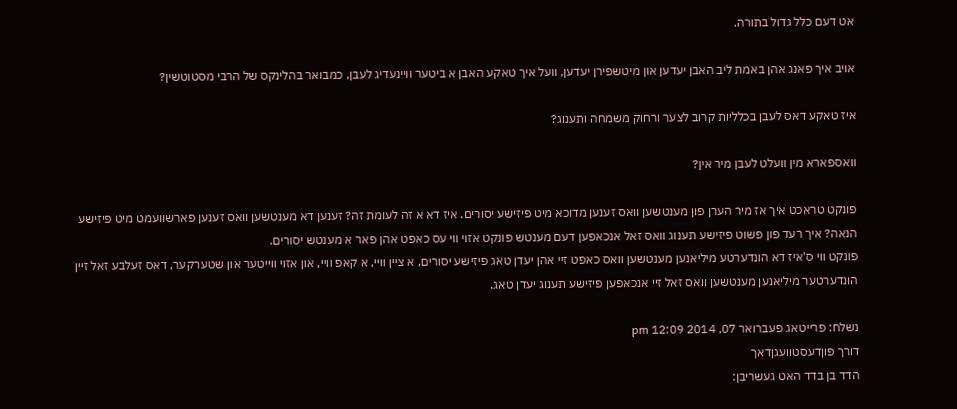אט דעם כלל גדול בתורה.

אויב איך פאנג אהן באמת ליב האבן יעדען און מיטשפירן יעדען, וועל איך טאקע האבן א ביטער וויינעדיג לעבן, כמבואר בהלינקס של הרבי מסטוטשין?

איז טאקע דאס לעבן בכלליות קרוב לצער ורחוק משמחה ותענוג?

וואספארא מין וועלט לעבן מיר אין?

פונקט טראכט איך אז מיר הערן פון מענטשען וואס זענען מדוכא מיט פיזישע יסורים. איז דא א זה לעומת זה? זענען דא מענטשען וואס זענען פארשוועמט מיט פיזישע הנאה? איך רעד פון פשוט פיזישע תענוג וואס זאל אנכאפען דעם מענטש פונקט אזוי ווי עס כאפט אהן פאר א מענטש יסורים.
פונקט ווי ס'איז דא הונדערטע מיליאנען מענטשען וואס כאפט זיי אהן יעדן טאג פיזישע יסורים, א ציין וויי, א קאפ וויי, און אזוי ווייטער און שטערקער, דאס זעלבע זאל זיין הונדערטער מיליאנען מענטשען וואס זאל זיי אנכאפען פיזישע תענוג יעדן טאג.

נשלח: פרייטאג פעברואר 07, 2014 12:09 pm
דורך פוןדעסטוועגןדאך
הדד בן בדד האט געשריבן: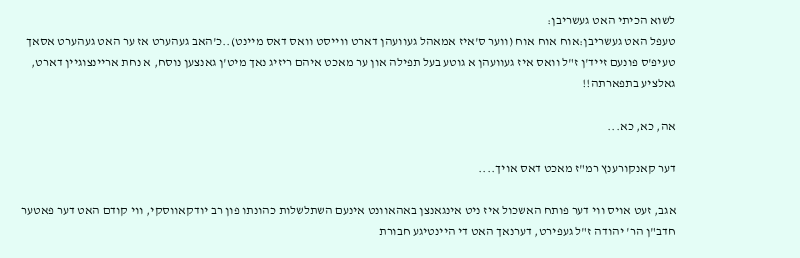לשוא הכיתי האט געשריבן:
טעפל האט געשריבן:אוח אוח אוח (ווער ס'איז אמאהל געוועהן דארט ווייסט וואס דאס מיינט)..כ'האב געהערט אז ער האט געהערט אסאך טעיפ'ס פונעם זייד'ן ז"ל וואס איז געוועהן א גוטע בעל תפילה און ער מאכט איהם ריזיג נאך מיט'ן גאנצען נוסח, א נחת אריינצוגיין דארט, גאלציע בתפארתה!!

אה, כא, כא...

דער קאנקורענץ רמ"ז מאכט דאס אויך....

אגב, זעט אויס ווי דער פותח האשכול איז ניט אינגאנצן באהאוונט אינעם השתלשלות כהונתו פון רב יודקאווסקי, ווי קודם האט דער פאטער חדב"ן הר' יהודה ז"ל געפירט, דערנאך האט די היינטיגע חבורת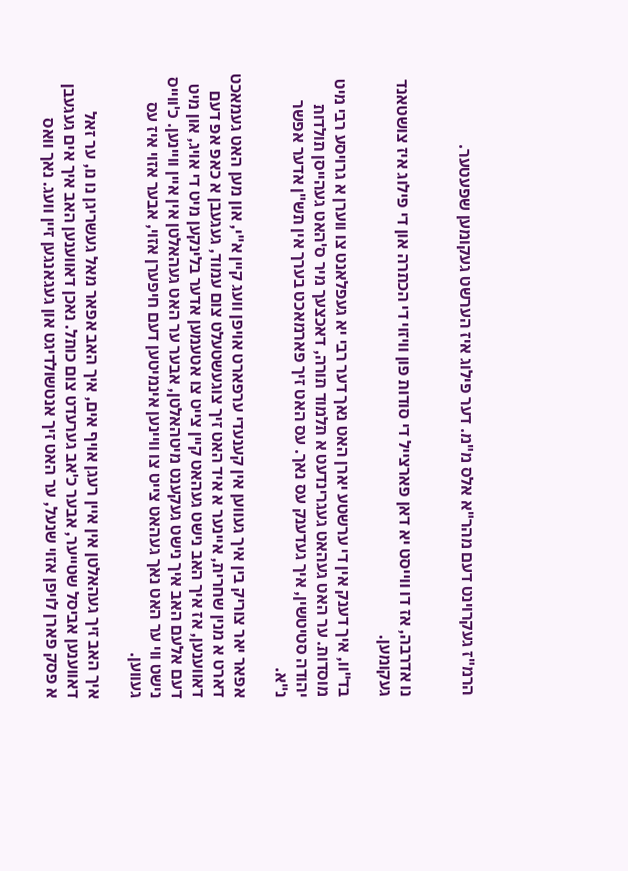הרמ"ז געקרוינט דעם מהר"א אלס מ"מ. דער פילוג איז הערשט געקומען שפעטער.


נו אדרבה, אז דו ווייסט יא דאן פארצייל די סודות פון וויזוי די הכתרה און די פילוג איז צושטאנד געקומען.

בד"וו, איך דענק אין די ערשטע יארן האט נאך דער רבי יא געפלאנט צו ווערן א גרויסע רבי מיט מוסדות. ער האט געהאט געגרינדעט א תלמוד תורה, דאכצעך מיר ס'האט געהייסן תולדות יהודה סטיטשין, איך געדענק עס נאך. עס האט זיך פארמאכט בערך אין תש"ן אדער אפשר נ"א.

אפאר יאר צוריק בין איך געווען אין קענעדי ערפארט אויפן וועג קיין א"י, און מען האט געמאכט דארט א מנין שחרית, איינער א איד האט זיך צוגעשטעלט צום עמוד, געגעבן א כאפ אפ דעם דאווענען, אז איך האב נישט געהאט קיין צייט צו אטעמען אדער בלינקען מיט די אויג, און מיט דעם אלעם האב איך נישט געקענט מיטהאלטן, אבער ער האט געהאלטן אין איין וויינען. כ'ווייס נישט ווי ער האט נאך געהאט צייט צו וויינען אינמיטען דעם חיפערן אזוי, אבער אזוי איז עס געווען.

איך האב זיך געהאלטן אין איין רעגן אויף אים, איך האב אפאר מאל געשריגן נו נו, ער זאל דאווענען אביסל שטייער, אבער כ'אב גערעדט צום כותל. נאכן דאווענען האב איך אים געגעבן א פסק פארן לויפן אזוי שנעל, ער האט זיך אנטשולדיגט און געגאנגען זיין וועג. נאך וואס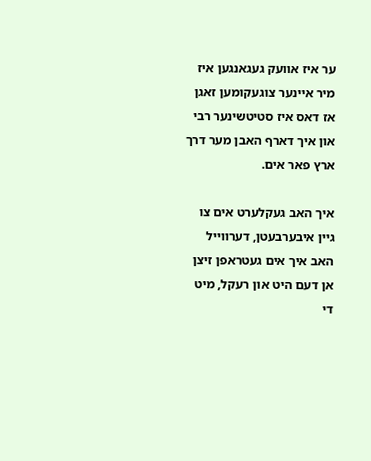ער איז אוועק געגאנגען איז מיר איינער צוגעקומען זאגן אז דאס איז סטיטשינער רבי און איך דארף האבן מער דרך ארץ פאר אים.

איך האב געקלערט אים צו גיין איבערבעטן, דערווייל האב איך אים געטראפן זיצן אן דעם היט און רעקל, מיט די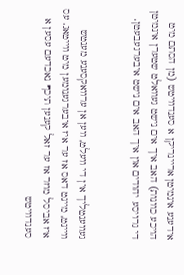אידענע אינמיטן אריינריקן א סענדוויטש (מן הסתם מיט הויכע כוונות) האב איך אים נישט געוואלט שטערן אינמיטן די גרויסע יחודים און איך האב אים נישט איבערגעבעטן.


געווענטליך אין די וועלט, ווען אן ערוואקסענע מענטש וויינט, מיינט דאס אז ער איז איבערגענומען מיט ווייטאג. עס איז אביסל מוזר אז ער זאל קענען תיכף נאכדעם עסען א סענדוויטש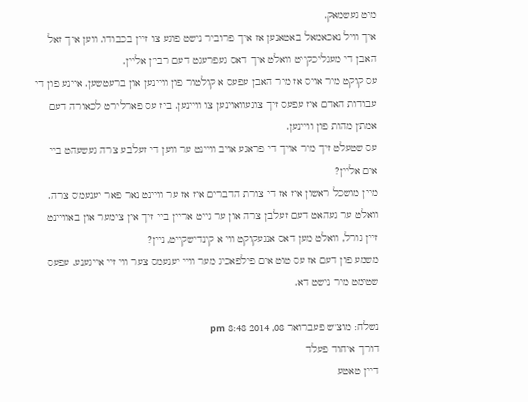מיט געשמאק.
איך וויל נאכאמאל באטאנען אז איך פרוביר נישט פוגע צו זיין בכבודו. ווען איך זאל האבן די מעגליכקייט וואלט איך דאס געפרעגט דעם רבי'ן אליין.
עס קוקט מיר אויס אז מיר האבן עפעס א קולטור פון וויינען און ברעטשען. איינע פון די עבודות האדם איז עפעס זיך צוגעוואוינען צו וויינען. ביז עס פארלירט לכאורה דעם אמת'ן מהות פון וויינען.
עס שטעלט זיך מיר אויך די פראגע אויב וויינט ער ווען די זעלבע צרה געשעהט ביי אים אליין?
מיין מושכל ראשון איז אז די צורת הדברים איז אז ער וויינט נאר פאר יענעמ'ס צרה. וואלט ער געהאט דעם זעלבן צרה און ער גייט אריין ביי זיך אין צימער און באוויינט זיין גורל, וואלט מען דאס אנגעקוקט ווי א קינדישקייט, ניין?
משמע פון דעם אז עס טוט אים פילפאכיג מער וויי יענעמס צער ווי זיי אייגענע. עפעס שטימט מיר נישט דא.

נשלח: מוצ"ש פעברואר 08, 2014 8:48 pm
דורך איחוד פעלד
דיין טאטע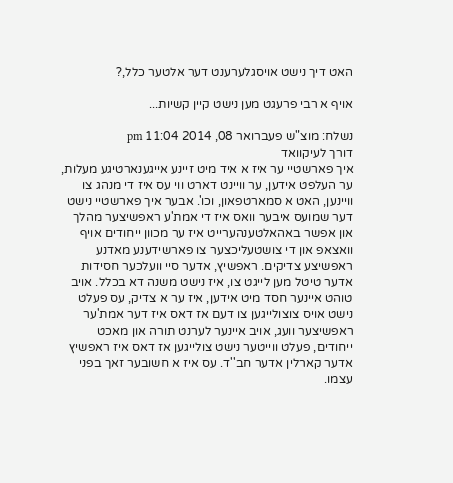האט דיך נישט אויסגלערענט דער אלטער כלל,?

אויף א רבי פרעגט מען נישט קיין קשיות...

נשלח: מוצ"ש פעברואר 08, 2014 11:04 pm
דורך לעיקוואד
איך פארשטיי ער איז א איד מיט זיינע אייגענארטיגע מעלות, ער העלפט אידען, ער וויינט דארט ווי עס איז די מנהג צו וויינען, האט א סמארטפאון, וכו'. אבער איך פארשטיי נישט דער שמועס איבער וואס איז די אמת'ע ראפשיצער מהלך און אפשר באהאלטענהערייט איז ער מכוון ייחודים אויף וואצאפ און די צושטעליכצער צו פארשידענע מאדנע ראפשיצע צדיקים. ראפשיץ, אדער סיי וועלכער חסידות אדער טיטל מען לייגט צו, איז נישט משנה דא בכלל. אויב טוהט איינער חסד מיט אידען, איז ער א צדיק, עס פעלט נישט אויס צוצולייגען צו דעם אז דאס איז דער אמת'ער ראפשיצער וועג, אויב איינער לערנט תורה און מאכט ייחודים, פעלט ווייטער נישט צולייגען אז דאס איז ראפשיץ אדער קארלין אדער חב''ד. עס איז א חשובער זאך בפני עצמו.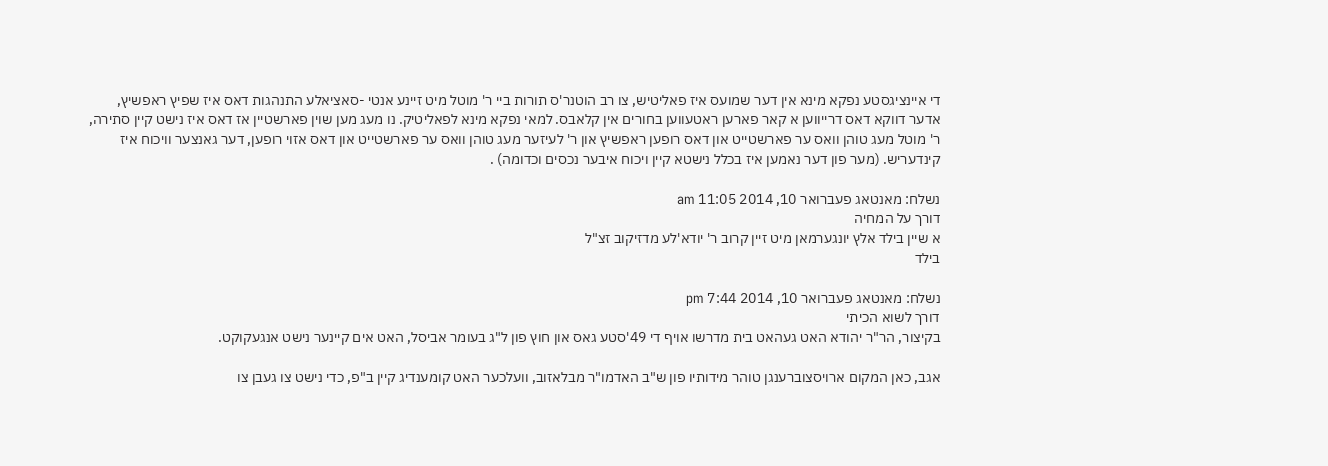די איינציגסטע נפקא מינא אין דער שמועס איז פאליטיש, צו רב הוטנר'ס תורות ביי ר' מוטל מיט זיינע אנטי -סאציאלע התנהגות דאס איז שפיץ ראפשיץ, אדער דווקא דאס דרייווען א קאר פארען ראטעווען בחורים אין קלאבס. למאי נפקא מינא לפאליטיק. נו מעג מען שוין פארשטיין אז דאס איז נישט קיין סתירה, ר' מוטל מעג טוהן וואס ער פארשטייט און דאס רופען ראפשיץ און ר' לעיזער מעג טוהן וואס ער פארשטייט און דאס אזוי רופען, דער גאנצער וויכוח איז קינדעריש. (מער פון דער נאמען איז בכלל נישטא קיין ויכוח איבער נכסים וכדומה) .

נשלח: מאנטאג פעברואר 10, 2014 11:05 am
דורך על המחיה
א שיין בילד אלץ יונגערמאן מיט זיין קרוב ר' יודא'לע מדזיקוב זצ"ל
בילד

נשלח: מאנטאג פעברואר 10, 2014 7:44 pm
דורך לשוא הכיתי
בקיצור, הר"ר יהודא האט געהאט בית מדרשו אויף די 49'סטע גאס און חוץ פון ל"ג בעומר אביסל, האט אים קיינער נישט אנגעקוקט.

אגב, כאן המקום ארויסצוברענגן טוהר מידותיו פון ש"ב האדמו"ר מבלאזוב, וועלכער האט קומענדיג קיין ב"פ, כדי נישט צו געבן צו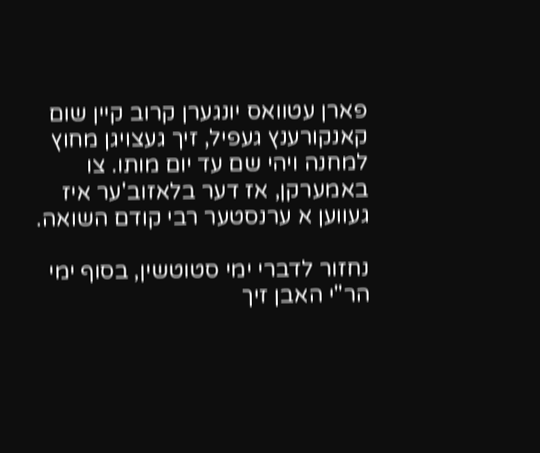פארן עטוואס יונגערן קרוב קיין שום קאנקורענץ געפיל, זיך געצויגן מחוץ למחנה ויהי שם עד יום מותו. צו באמערקן, אז דער בלאזוב'ער איז געווען א ערנסטער רבי קודם השואה.

נחזור לדברי ימי סטוטשין, בסוף ימי הר"י האבן זיך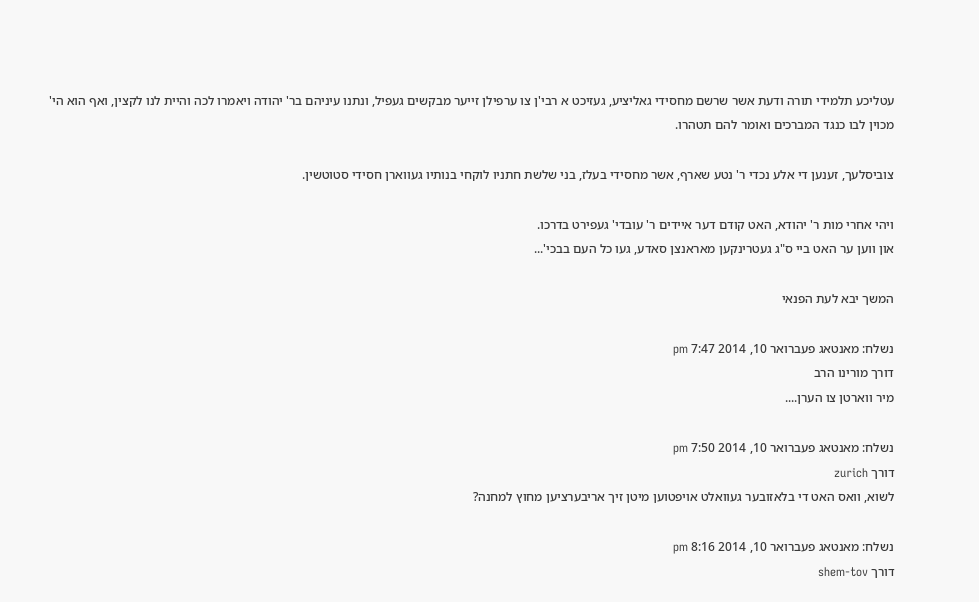עטליכע תלמידי תורה ודעת אשר שרשם מחסידי גאליציע, געזיכט א רבי'ן צו ערפילן זייער מבקשים געפיל, ונתנו עיניהם בר' יהודה ויאמרו לכה והיית לנו לקצין, ואף הוא הי' מכוין לבו כנגד המברכים ואומר להם תטהרו.

צוביסלעך, זענען די אלע נכדי ר' נטע שארף, אשר מחסידי בעלז, בני שלשת חתניו לוקחי בנותיו געווארן חסידי סטוטשין.

ויהי אחרי מות ר' יהודא, האט קודם דער איידים ר' עובדי' געפירט בדרכו.
און ווען ער האט ביי ס"ג געטרינקען מאראנצן סאדע, געו כל העם בבכי'...

המשך יבא לעת הפנאי

נשלח: מאנטאג פעברואר 10, 2014 7:47 pm
דורך מורינו הרב
מיר ווארטן צו הערן....

נשלח: מאנטאג פעברואר 10, 2014 7:50 pm
דורך zurich
לשוא, וואס האט די בלאזובער געוואלט אויפטוען מיטן זיך אריבערציען מחוץ למחנה?

נשלח: מאנטאג פעברואר 10, 2014 8:16 pm
דורך shem-tov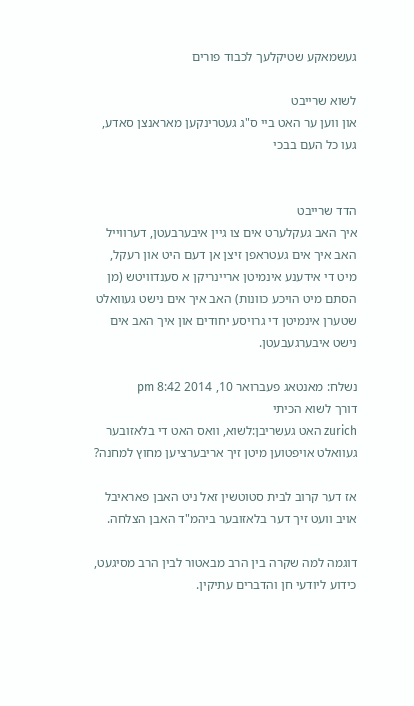געשמאקע שטיקלעך לכבוד פורים

לשוא שרייבט
און ווען ער האט ביי ס"ג געטרינקען מאראנצן סאדע, געו כל העם בבכי


הדד שרייבט
איך האב געקלערט אים צו גיין איבערבעטן, דערווייל האב איך אים געטראפן זיצן אן דעם היט און רעקל, מיט די אידענע אינמיטן אריינריקן א סענדוויטש (מן הסתם מיט הויכע כוונות) האב איך אים נישט געוואלט שטערן אינמיטן די גרויסע יחודים און איך האב אים נישט איבערגעבעטן.

נשלח: מאנטאג פעברואר 10, 2014 8:42 pm
דורך לשוא הכיתי
zurich האט געשריבן:לשוא, וואס האט די בלאזובער געוואלט אויפטוען מיטן זיך אריבערציען מחוץ למחנה?

אז דער קרוב לבית סטוטשין זאל ניט האבן פאראיבל אויב וועט זיך דער בלאזובער ביהמ"ד האבן הצלחה.

דוגמה למה שקרה בין הרב מבאטור לבין הרב מסיגעט, כידוע ליודעי חן והדברים עתיקין.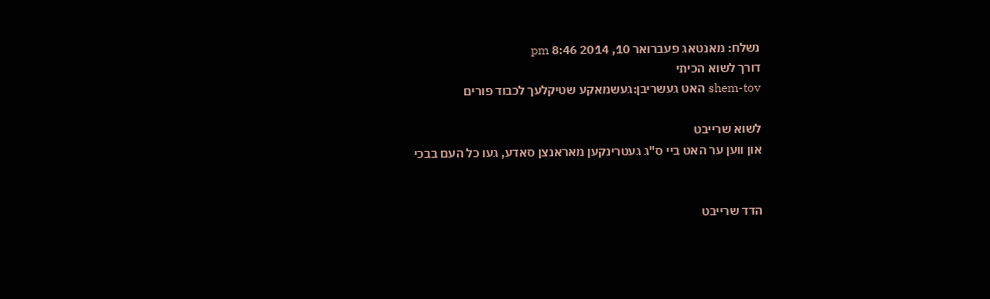נשלח: מאנטאג פעברואר 10, 2014 8:46 pm
דורך לשוא הכיתי
shem-tov האט געשריבן:געשמאקע שטיקלעך לכבוד פורים

לשוא שרייבט
און ווען ער האט ביי ס"ג געטרינקען מאראנצן סאדע, געו כל העם בבכי


הדד שרייבט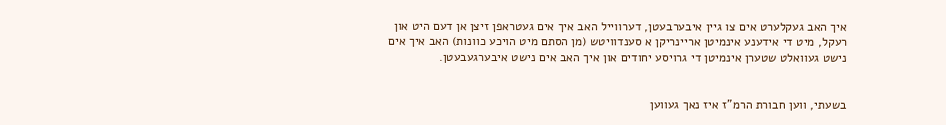איך האב געקלערט אים צו גיין איבערבעטן, דערווייל האב איך אים געטראפן זיצן אן דעם היט און רעקל, מיט די אידענע אינמיטן אריינריקן א סענדוויטש (מן הסתם מיט הויכע כוונות) האב איך אים נישט געוואלט שטערן אינמיטן די גרויסע יחודים און איך האב אים נישט איבערגעבעטן.


בשעתי, ווען חבורת הרמ"ז איז נאך געווען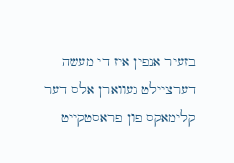בזעיר אנפין איז די מעשה דערציילט געווארן אלס דער קלימאקס פון פראסטקייט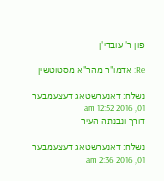פון ר' עובדי'ן

Re: אדמו"ר מהר"א מסטוטשין

נשלח: דאנערשטאג דעצעמבער 01, 2016 12:52 am
דורך ונבנתה העיר

נשלח: דאנערשטאג דעצעמבער 01, 2016 2:36 am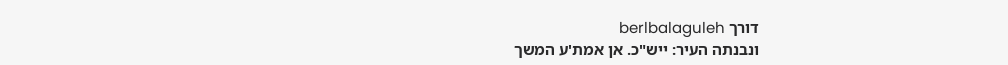דורך berlbalaguleh
ונבנתה העיר: ייש"כ. אן אמת'ע המשך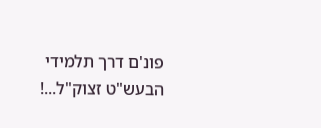פונ'ם דרך תלמידי הבעש"ט זצוק"ל...!